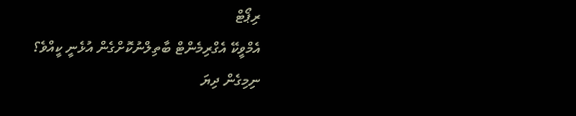ރިޕޯޓް
އެމްވީކޭ އެގްރިމެންޓް ބާތިލްނުކޮށްގެން އުޅެނީ ކީއްވެ؟
ނިމިގެން ދިޔަ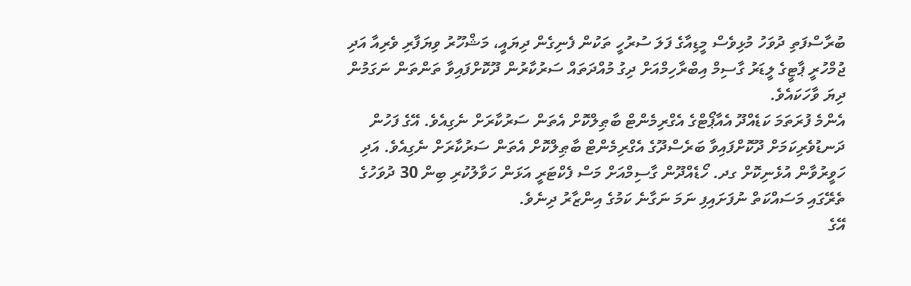ބުރާސްފަތި ދުވަހު މުޅިވެސް މީޑިއާގެ ފަލަ ސުރުހީ ތަކުން ފެނިގެން ދިޔައީ، މަޝްހޫރު ވިޔަފާރި ވެރިއާ އަދި ޖުމްހުރީ ޕާޓީގެ ލީޑަރު ގާސިމް އިބްރާހިމްއަށް ދިގު މުއްދަތައް ސަރުކާރުން ދޫކޮށްފައިވާ ތަންތަން ނަގަމުން ދިޔަ ވާހަކައެވެ.
އެންމެ ފުރަތަމަ ކަޑެއްދޫ އެއާޕޯޓްގެ އެގްރިމެންޓް ބާޠިލްކޮށް އެތަން ސަރުކާރަށް ނެގިއެވެ. އޭގެ ފަހުން ދަނޑުވެރިކަމަށް ދޫކޮށްފައިވާ ބަރެސްދޫގެ އެގްރިމެންޓް ބާޠިލްކޮށް އެތަން ސަރުކާރަށް ނެގިއެވެ. އަދި ހަވީރުވާން އުޅެނިކޮށް ގދ. ހޯޑެއްދޫން ގާސިމްއަށް މަސް ފެކްޓަރީ އަޅަން ހަވާލުކުރި ބިން 30 ދުވަހުގެ ތެރޭގައި މަސައްކަތް ނުފަށައިފި ނަމަ ނަގާނެ ކަމުގެ އިންޒާރު ދިނެވެ.
އޭގެ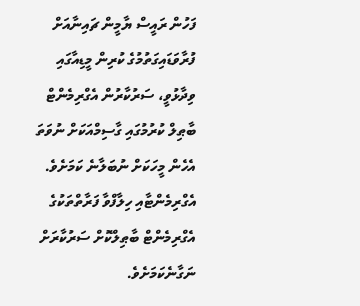ފަހުން ރައީސް ޔާމީން ޗައިނާއަށް ފުރާވަޑައިގަތުމުގެ ކުރިން މީޑިއާގައި ވިދާޅުވީ، ސަރުކާރުން އެގްރިމެންޓް ބާޠިލް ކުރުމުގައި ގާސިމްއަކަށް ނުވަތަ އެހެން މީހަކަށް ނުބަލާނެ ކަމަށެވެ. އެގްރިމެންޓާއި ހިލާފްވާ ފަރާތްތަކުގެ އެގްރިމެންޓް ބާޠިލްކޮށް ސަރުކާރަށް ނަގާނެކަމަށެވެ.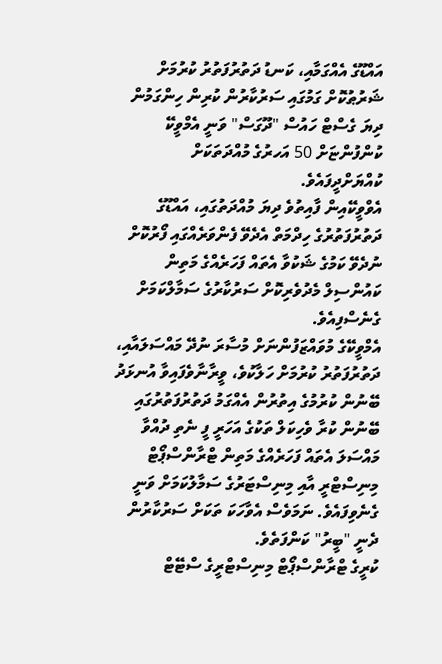އައްޑޫގެ އެއްގަމާއި، ކަނޑު ދަތުރުފަތުރު ކުރުމަށް ޝަރުޠުކޮށް ގަމުގައި ސަރުކާރުން ކުރިން ހިންގަމުން ދިޔަ ގެސްޓް ހައުސް "ދޫގަސް" ވަނީ އެމްވީކޭ ކުންފުންޏަށް 50 އަހރުގެ މުއްދަތަކަށް ކުއްޔަށްދީފައެވެ.
އެވްވީކޭއިން ފާއިތުވެ ދިޔަ މުއްދަތުގައި، އައްޑޫގެ ދަތުރުފަތުރުގެ ހިދްމަތް އެދެވޭ ފެންވަރެއްގައި ފޯރުކޮށް ނުދެވޭ ކަމުގެ ޝަކުވާ އެތައް ފަހަރެއްގެ މަތިން ކައުންސިލް މެދުވެރިކޮށް ސަރުކާރުގެ ސަމާލްކަމަށް ގެނެސްފިއެވެ.
އެމްވީކޭގެ މުވައްޒަފުންނަށް މުސާރަ ނުދޭ މައްސަލައާއި، ދަތުރުފަތުރު ކުރުމަށް ހަލާކުވެ، ވީރާނާވެފައިވާ އުނޅަދު ބޭނުން ކުރުމުގެ އިތުރުން އެއްގަމު ދަތުރުފަތުރުގައި ބޭނުން ކުރާ ވެހިކަލް ތަކުގެ އަހަރީ ފީ ނެތި ދުއްވާ މައްސަލަ އެތައް ފަހަރެއްގެ މަތިން ޓްރާންސްޕޯޓް މިނިސްޓްރީ އާއި މިނިސްޓަރުގެ ސަމާލުކަމަށް ވަނީ ގެނެވިފައެވެ. ނަމަވެސް އެވާހަކަ ތަކަށް ސަރުކާރުން ދެނީ "ބީރު" ކަންފަތެވެ.
ކުރީގެ ޓްރާންސްޕޯޓް މިނިސްޓްރީގެ ސްޓޭޓް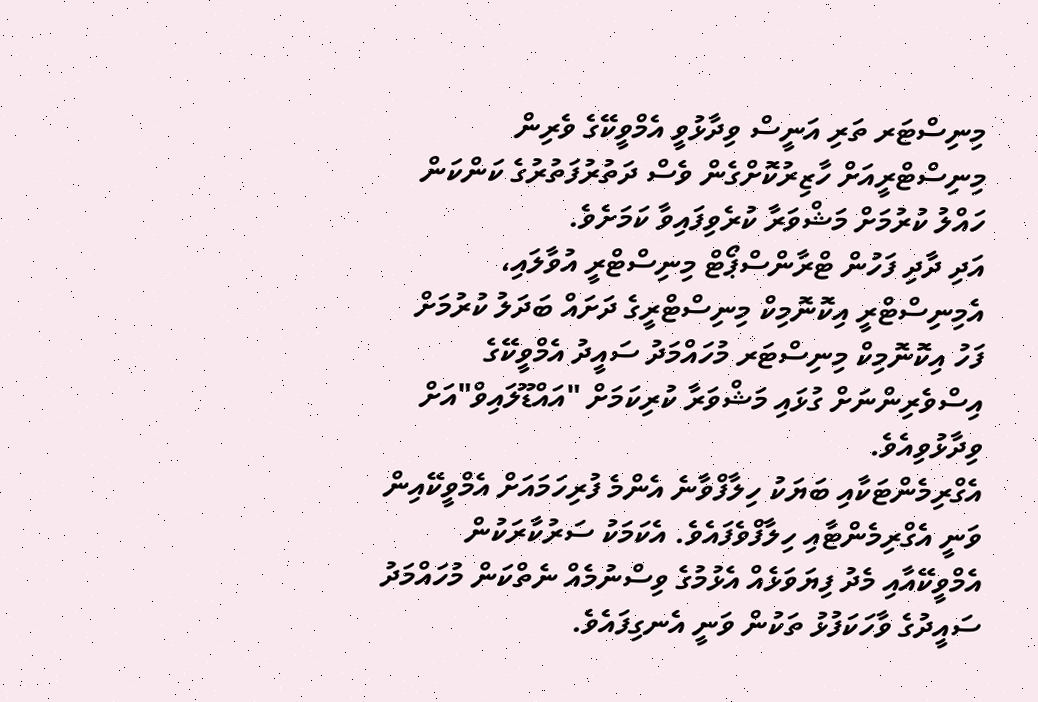މިނިސްޓަރ ތަރި އަނީސް ވިދާޅުވީ އެމްވީކޭގެ ވެރިން މިނިސްޓްރީއަށް ހާޒިރުކޮށްގެން ވެސް ދަތުރުފަތުރުގެ ކަންކަން ހައްލު ކުރުމަށް މަޝްވަރާ ކުރެވިފައިވާ ކަމަށެވެ.
އަދި ދާދި ފަހުން ޓްރާންސްޕޯޓް މިނިސްޓްރީ އުވާލައި، އެމިނިސްޓްރީ އިކޮނޮމިކް މިނިސްޓްރީގެ ދަށައް ބަދަލު ކުރުމަށް ފަހު އިކޮނޮމިކް މިނިސްޓަރ މުހައްމަދު ސައީދު އެމްވީކޭގެ އިސްވެރިންނަށް ގުޅައި މަޝްވަރާ ކުރިކަމަށް "އައްޑޫލައިވް"އަށް ވިދާޅުވިއެވެ.
އެގްރިމެންޓަކާއި ބަޔަކު ހިލާފްވާނެ އެންމެ ފުރިހަމައަށް އެމްވީކޭއިން ވަނީ އެގްރިމެންޓާއި ހިލާފްވެފައެވެ. އެކަމަކު ސަރުކާރަކުން އެމްވީކޭއާއި މެދު ފިޔަވަޅެއް އެޅުމުގެ ވިސްނުމެއް ނެތްކަން މުހައްމަދު ސައީދުގެ ވާހަކަފުޅު ތަކުން ވަނީ އެނގިފައެވެ.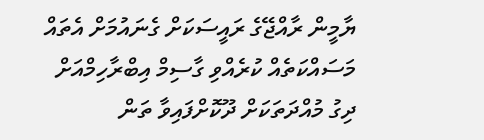ޔާމީން ރާއްޖޭގެ ރައީސަކަށް ގެނައުމަށް އެތައް މަސައްކަތެއް ކުރެއްވި ގާސިމް އިބްރާހިމްއަށް ދިގު މުއްދަތަކަށް ދޫކޮށްފައިވާ ތަން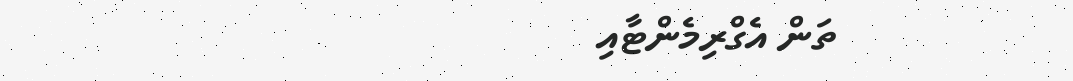ތަން އެގްރިމެންޓާއި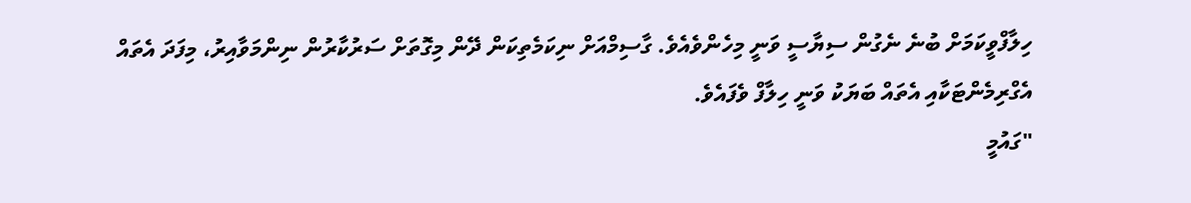ހިލާފްވީކަމަށް ބުނެ ނެގުން ސިޔާސީ ވަނީ މިހެންވެއެވެ. ގާސިމްއަށް ނިކަމެތިކަން ދޭން މިގޮތަށް ސަރުކާރުން ނިންމަވާއިރު، މިފަދަ އެތައް އެގްރިމެންޓަކާއި އެތައް ބަޔަކު ވަނީ ހިލާފް ވެފައެވެ.
"ގައުމީ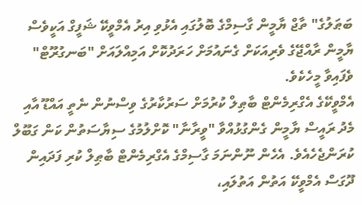ބަޠަލުގެ" ތާޖް ޔާމީން ގާސިމްގެ ބޮލުގައި އެޅުވި އިރު އެމްވީކޭ ޝަފީގް އަކީވެސް ޔާމީން ރާއްޖޭގެ ވެރިއަކަށް ގެނައުމަށް ހަރަދުކޮށް އަމިއްލައަށް "ބަނގުރޫޓް" ވެފައިވާ މީހެކެވެ.
އެމްވީކޭގެ އެގްރިމެންޓް ބާޠިލް ކުރުމަށް ސަރުކާރުގެ ވިސްނުން ނެތީ އައްޑޫ އާއި މެދު ރައީސް ޔާމީން ގެންގުޅުއްވާ "ވީރާނާ" ކޮށްލުމުގެ ސިޔާސަތުން ކަން ގަބޫލް ކުރަންޖެހެއެވެ. އެހެން ނޫންނަމަ ގާސިމްގެ އެގްރިމެންޓް ބާޠިލް ކުރި ފަދައިން ދޫގަސް އެމްވީކޭ އަތުން އަތުލައި،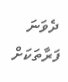ދެވަނަ ފަރާތަކަށް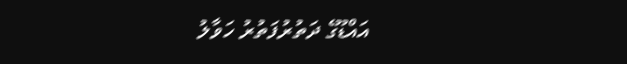އައްޑޫގެ ދަތުރުފަތުރު ހަވާލު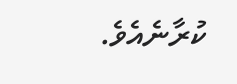ކުރާނެއެވެ.